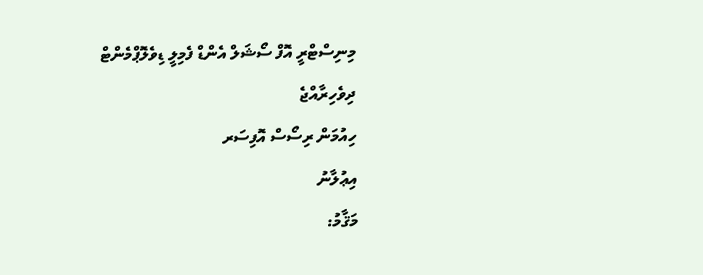މިނިސްޓްރީ އޮފް ސޯޝަލް އެންޑް ފެމިލީ ޑިވެލޮޕްމެންޓް
ދިވެހިރާއްޖެ
ހިއުމަން ރިސޯސް އޮފިސަރ
އިޢުލާނު
މަޤާމު: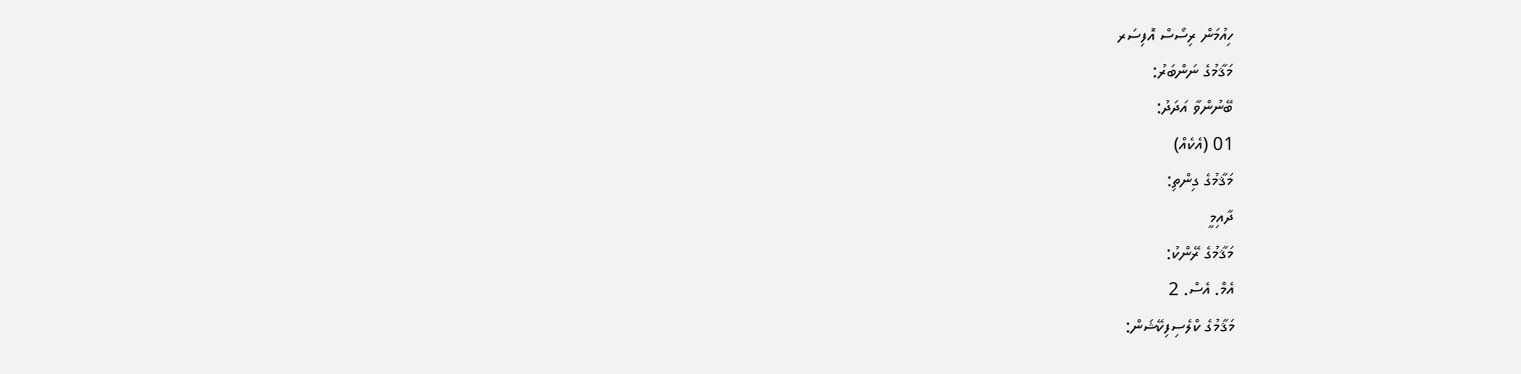ހިއުމަން ރިސޯސް އޮފިސަރ
މަޤާމުގެ ނަންބަރު:
ބޭނުންވާ އަދަދު:
01 (އެކެއް)
މަޤާމުގެ ގިންތި:
ދާއިމީ
މަޤާމުގެ ރޭންކު:
އެމް. އެސް. 2
މަޤާމުގެ ކްލެސިފިކޭޝަން: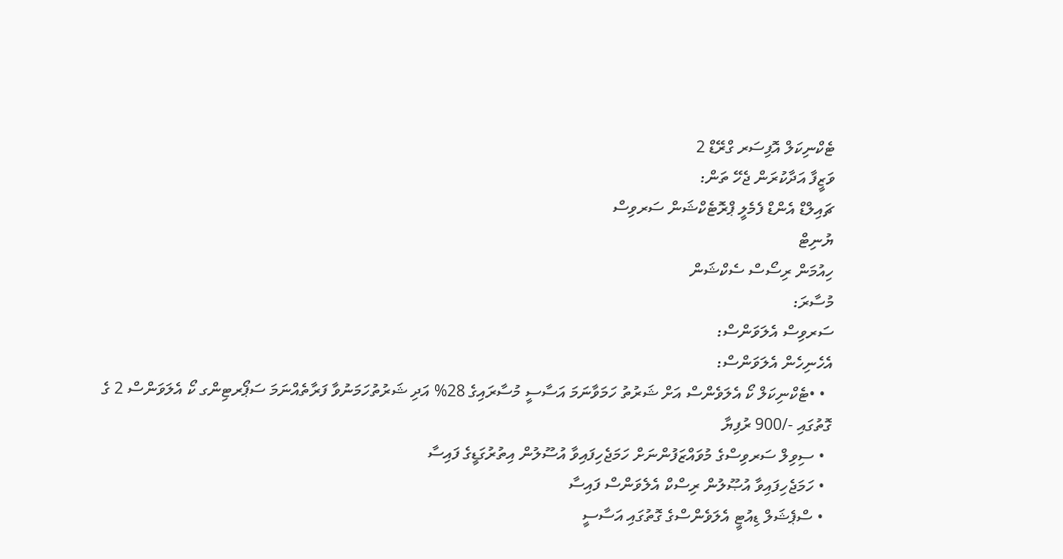ޓެކްނިކަލް އޮފިސަރ ގްރޭޑް 2
ވަޒީފާ އަދާކުރަން ޖެހޭ ތަން:
ޗައިލްޑް އެންޑް ފެމެލީ ޕްރޮޓެކްޝަން ސަރވިސް
ޔުނިޓް
ހިއުމަން ރިސޯސް ސެކްޝަން
މުސާރަ:
ސަރވިސް އެލަވަންސް:
އެހެނިހެން އެލަވަންސް:
  • •ޓެކްނިކަލް ކޯ އެލަވެންސް އަށް ޝަރުތު ހަމަވާނަމަ އަސާސީ މުސާރައިގެ 28% އަދި ޝަރުތުހަމަނުވާ ފަރާތެއްނަމަ ސަޕޯރޓިންގ ކޯ އެލަވަންސް 2 ގެ ގޮތުގައި -/900 ރުފިޔާ
  • ސިވިލް ސަރވިސްގެ މުވައްޒަފުންނަށް ހަމަޖެހިފައިވާ އުސޫލުން އިތުރުގަޑީގެ ފައިސާ
  • ހަމަޖެހިފައިވާ އުޞޫލުން ރިސްކް އެލެވަންސް ފައިސާ
  • ސްޕެޝަލް ޑިއުޓީ އެލަވެންސްގެ ގޮތުގައި އަސާސީ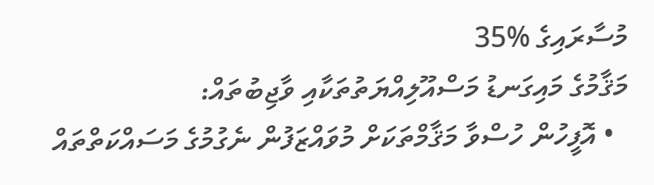މުސާރައިގެ %35
މަޤާމުގެ މައިގަނޑު މަސްއޫލިއްޔަތުތަކާއި ވާޖިބުތައް:
  • އޮފީހުން ހުސްވާ މަޤާމްތަކަށް މުވައްޒަފުން ނެގުމުގެ މަސައްކަތްތައް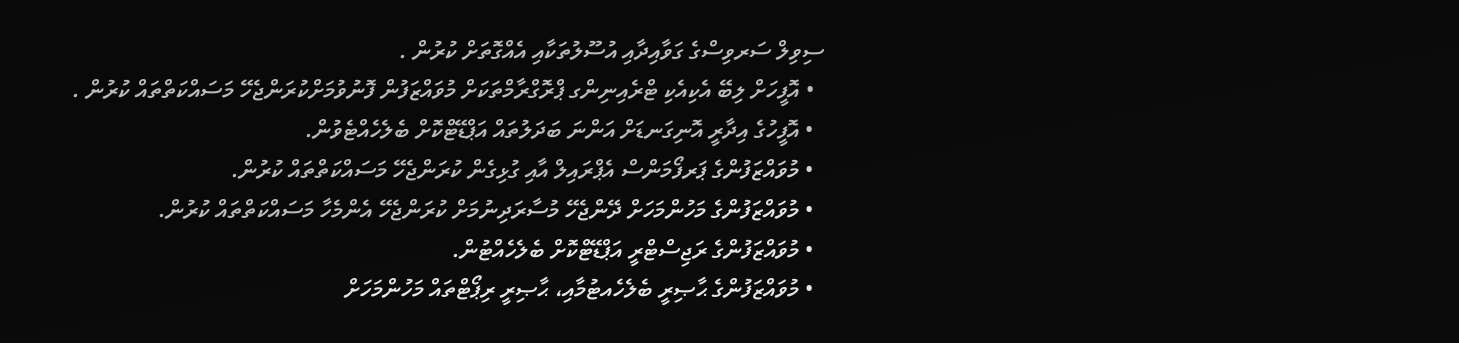ސިވިލް ސަރވިސްގެ ގަވާއިދާއި އުސޫލުތަކާއި އެއްގޮތަށް ކުރުން .
  • އޮފީހަށް ލިބޭ އެކިއެކި ޓްރެއިނިންގ ޕްރޮގްރާމްތަކަށް މުވައްޒަފުން ފޮނުވުމަށްކުރަންޖެހޭ މަސައްކަތްތައް ކުރުން .
  • އޮފީހުގެ އިދާރީ އޮނިގަނޑަށް އަންނަ ބަދަލުތައް އަޕްޑޭޓްކޮށް ބެލެހެއްޓެވުން.
  • މުވައްޒަފުންގެ ޕަރފޯމަންސް އެޕްރައިލް އާއި ގުޅިގެން ކުރަންޖެހޭ މަސައްކަތްތައް ކުރުން.
  • މުވައްޒަފުންގެ މަހުންމަހަށް ދޭންޖެހޭ މުސާރަދިނުމަށް ކުރަންޖެހޭ އެންމެހާ މަސައްކަތްތައް ކުރުން.
  • މުވައްޒަފުންގެ ރަޖިސްޓްރީ އަޕްޑޭޓްކޮށް ބެލެހެއްޓުން.
  • މުވައްޒަފުންގެ ޙާޞިރީ ބެލެހެއޓުމާއި، ޙާޞިރީ ރިޕޯޓްތައް މަހުންމަހަށް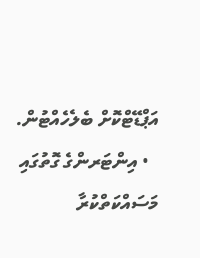އަޕްޑޭޓްކޮށް ބެލެހެއްޓުން.
  • އިންޓަރންގެ ގޮތުގައި މަސައްކަތްކުރާ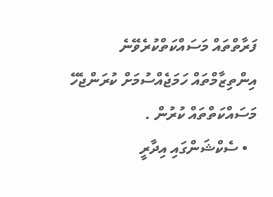ފަރާތްތައް މަސައްކަތްކުރެވޭނެ އިންތިޒާމްތައް ހަމަޖެއްސުމަށް ކުރަންޖެހޭ މަސައްކަތްތައް ކުރުން .
  • ސެކްޝަންގައި އިދާރީ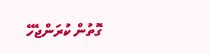ގޮތުން ކުރަންޖެހޭ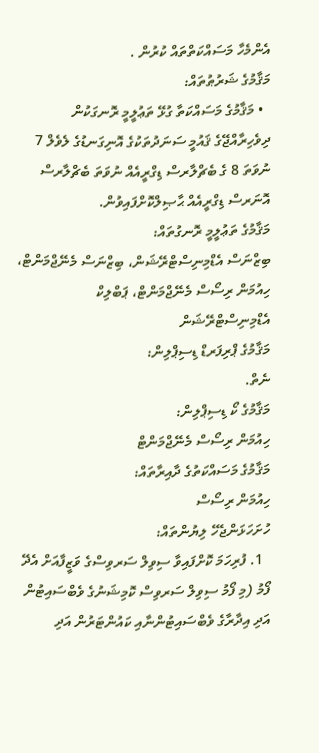އެންމެހާ މަސައްކަތްތައް ކުރުން .
މަޤާމުގެ ޝަރުޠުތައް:
  • މަޤާމުގެ މަސައްކަތާ ގުޅޭ ތަޢުލީމީ ރޮނގަކުން ދިވެހިރާއްޖޭގެ ޤައުމީ ސަނަދުތަކުގެ އޮނިގަނޑުގެ ލެވެލް 7 ނުވަތަ 8 ގެ ބެޗްލާރސް ޑިގްރީއެއް ނުވަތަ ބެޗްލާރސް އޮނަރސް ޑިގްރީއެއް ޙާޞިލްކޮށްފައިވުން.
މަޤާމުގެ ތަޢުލީމީ ރޮނގުތައް:
ބިޒްނަސް އެޑްމިނިސްޓްރޭޝަން، ބިޒްނަސް މެނޭޖްމަންޓް، ހިއުމަން ރިސޯސް މެނޭޖްމަންޓް، ޕަބްލިކް އެޑްމިނިސްޓްރޭޝަން
މަޤާމުގެ ޕްރިފަރޑް ޑިސިޕްލިން:
ނެތް.
މަޤާމުގެ ކޯ ޑިސިޕްލިން:
ހިއުމަން ރިސޯސް މެނޭޖްމަންޓް
މަޤާމުގެ މަސައްކަތުގެ ދާއިރާތައް:
ހިއުމަން ރިސޯސް
ހުށަހަޅަންޖެހޭ ލިޔުންތައް:
  1. ފުރިހަމަ ކޮށްފައިވާ ސިވިލް ސަރވިސްގެ ވަޒީފާއަށް އެދޭ ފޯމު (މި ފޯމު ސިވިލް ސަރވިސް ކޮމިޝަނުގެ ވެބްސައިޓުން އަދި އިދާރާގެ ވެބްސައިޓުންނާއި ކައުންޓަރުން އަދި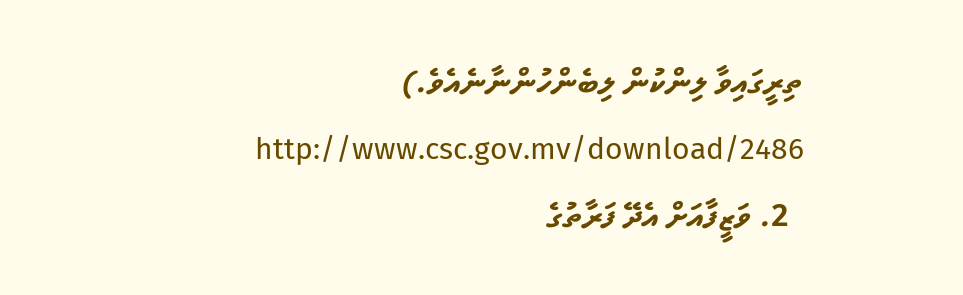ތިރީގައިވާ ލިންކުން ލިބެންހުންނާނެއެވެ.) http://www.csc.gov.mv/download/2486
  2. ވަޒީފާއަށް އެދޭ ފަރާތުގެ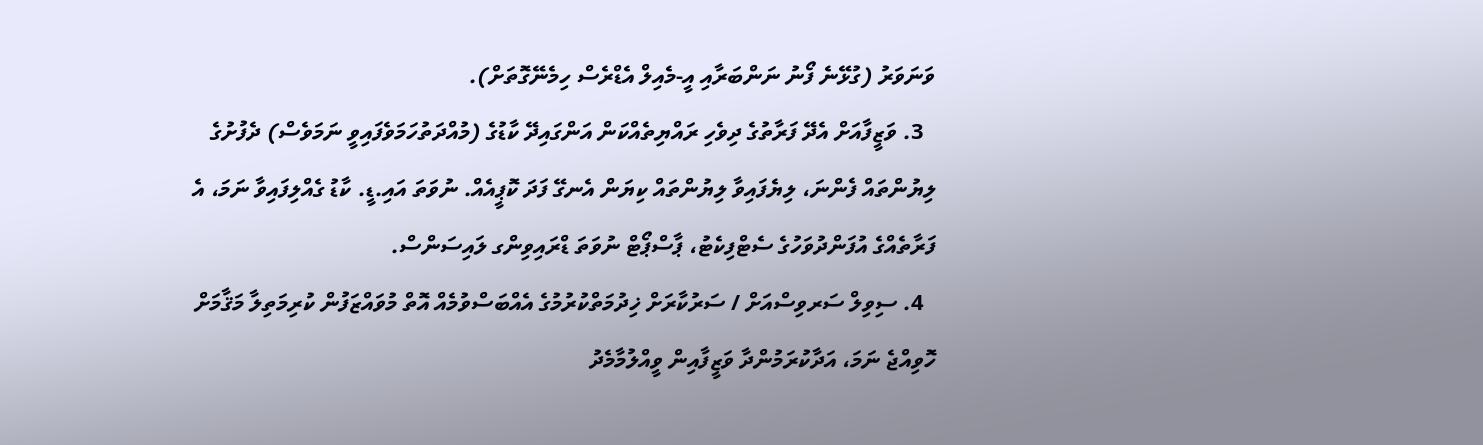ވަނަވަރު (ގުޅޭނެ ފޯނު ނަންބަރާއި އީ-މެއިލް އެޑްރެސް ހިމެނޭގޮތަށް).
  3. ވަޒީފާއަށް އެދޭ ފަރާތުގެ ދިވެހި ރައްޔިތެއްކަން އަންގައިދޭ ކާޑުގެ (މުއްދަތުހަމަވެފައިވީ ނަމަވެސް) ދެފުށުގެ ލިޔުންތައް ފެންނަ، ލިޔެފައިވާ ލިޔުންތައް ކިޔަން އެނގޭ ފަދަ ކޮޕީއެއް. ނުވަތަ އައި.ޑީ. ކާޑު ގެއްލިފައިވާ ނަމަ، އެ ފަރާތެއްގެ އުފަންދުވަހުގެ ސެޓްފިކެޓު، ޕާސްޕޯޓް ނުވަތަ ޑްރައިވިންގ ލައިސަންސް.
  4. ސިވިލް ސަރވިސްއަށް / ސަރުކާރަށް ޚިދުމަތްކުރުމުގެ އެއްބަސްވުމެއް އޮތް މުވައްޒަފުން ކުރިމަތިލާ މަޤާމަށް ހޮވިއްޖެ ނަމަ، އަދާކުރަމުންދާ ވަޒީފާއިން ވީއްލުމާމެދު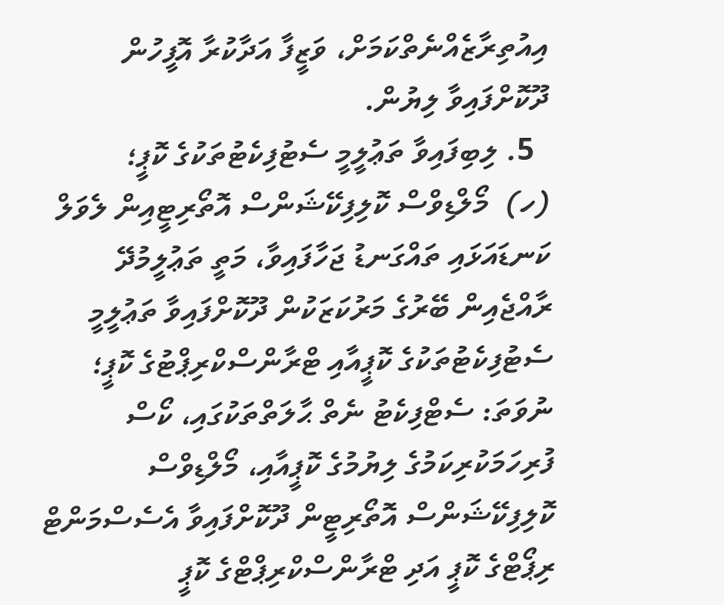އިއުތިރާޒެއްނެތްކަމަށް، ވަޒީފާ އަދާކުރާ އޮފީހުން ދޫކޮށްފައިވާ ލިޔުން.
  5. ލިބިފައިވާ ތަޢުލީމީ ސެޓުފިކެޓުތަކުގެ ކޮޕީ؛
(ހ)  މޯލްޑިވްސް ކޮލިފިކޭޝަންސް އޮތޯރިޓީއިން ލެވަލް ކަނޑައަޅައި ތައްގަނޑު ޖަހާފައިވާ، މަތީ ތަޢުލީމުދޭ ރާއްޖެއިން ބޭރުގެ މަރުކަޒަކުން ދޫކޮށްފައިވާ ތަޢުލީމީ ސެޓުފިކެޓުތަކުގެ ކޮޕީއާއި ޓްރާންސްކްރިޕްޓުގެ ކޮޕީ؛ ނުވަތަ: ސެޓްފިކެޓު ނެތް ޙާލަތްތަކުގައި، ކޯސް ފުރިހަމަކުރިކަމުގެ ލިޔުމުގެ ކޮޕީއާއި، މޯލްޑިވްސް ކޮލިފިކޭޝަންސް އޮތޯރިޓީން ދޫކޮށްފައިވާ އެސެސްމަންޓް ރިޕޯޓްގެ ކޮޕީ އަދި ޓްރާންސްކްރިޕްޓްގެ ކޮޕީ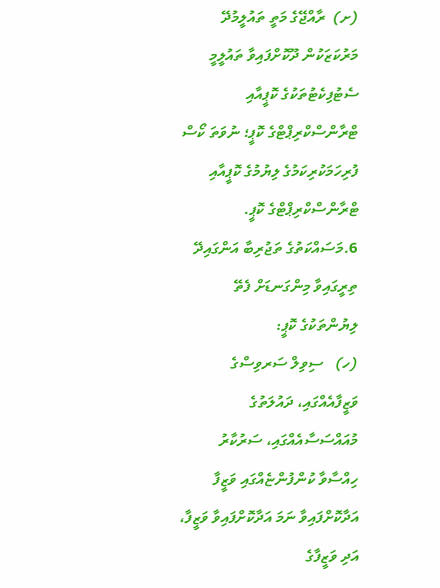(ށ)  ރާއްޖޭގެ މަތީ ތައުލީމުދޭ މަރުކަޒަކުން ދޫކޮށްފައިވާ ތައުލީމީ ސެޓުފިކެޓުތަކުގެ ކޮޕީއާއި ޓްރާންސްކްރިޕްޓްގެ ކޮޕީ؛ ނުވަތަ ކޯސް ފުރިހަމަކުރިކަމުގެ ލިޔުމުގެ ކޮޕީއާއި ޓްރާންސްކްރިޕްޓްގެ ކޮޕީ.
6.މަސައްކަތުގެ ތަޖުރިބާ އަންގައިދޭ ތިރީގައިވާ މިންގަނޑަށް ފެތޭ ލިޔުންތަކުގެ ކޮޕީ:
(ހ)   ސިވިލް ސަރވިސްގެ ވަޒީފާއެއްގައި، ދައުލަތުގެ މުއައްސަސާއެއްގައި، ސަރުކާރު ހިއްސާވާ ކުންފުންޏެއްގައި ވަޒީފާ އަދާކޮށްފައިވާ ނަމަ އަދާކޮށްފައިވާ ވަޒީފާ، އަދި ވަޒީފާގެ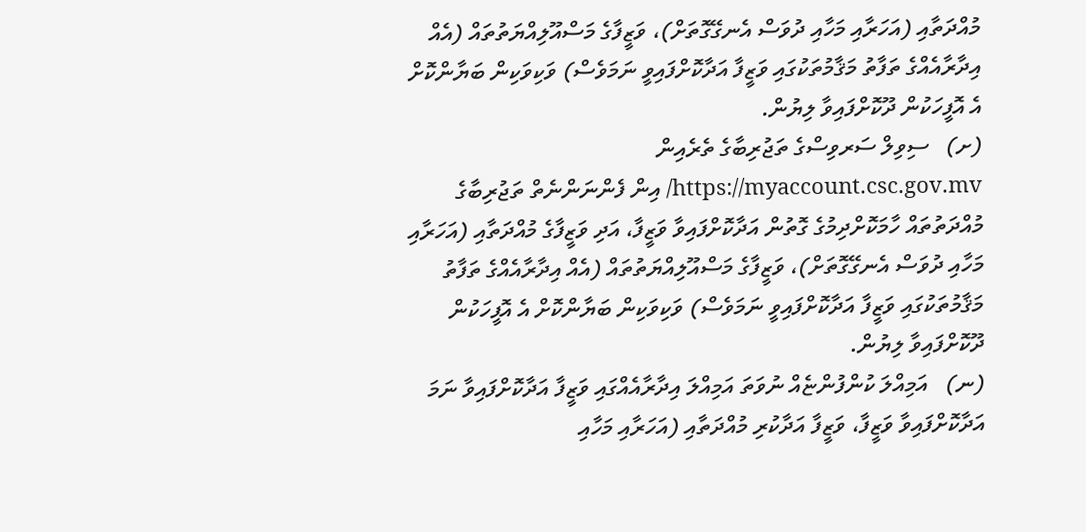މުއްދަތާއި (އަހަރާއި މަހާއި ދުވަސް އެނގޭގޮތަށް)، ވަޒީފާގެ މަސްއޫލިއްޔަތުތައް (އެއް އިދާރާއެއްގެ ތަފާތު މަޤާމުތަކުގައި ވަޒީފާ އަދާކޮށްފައިވީ ނަމަވެސް) ވަކިވަކިން ބަޔާންކޮށް އެ އޮފީހަކުން ދޫކޮށްފައިވާ ލިޔުން.
(ށ)   ސިވިލް ސަރވިސްގެ ތަޖުރިބާގެ ތެރެއިން https://myaccount.csc.gov.mv/ އިން ފެންނަންނެތް ތަޖުރިބާގެ މުއްދަތުތައް ހާމަކޮށްދިމުގެ ގޮތުން އަދާކޮށްފައިވާ ވަޒީފާ، އަދި ވަޒީފާގެ މުއްދަތާއި (އަހަރާއި މަހާއި ދުވަސް އެނގޭގޮތަށް)، ވަޒީފާގެ މަސްއޫލިއްޔަތުތައް (އެއް އިދާރާއެއްގެ ތަފާތު މަޤާމުތަކުގައި ވަޒީފާ އަދާކޮށްފައިވީ ނަމަވެސް) ވަކިވަކިން ބަޔާންކޮށް އެ އޮފީހަކުން ދޫކޮށްފައިވާ ލިޔުން.
(ނ)   އަމިއްލަ ކުންފުންޏެއް ނުވަތަ އަމިއްލަ އިދާރާއެއްގައި ވަޒީފާ އަދާކޮށްފައިވާ ނަމަ އަދާކޮށްފައިވާ ވަޒީފާ، ވަޒީފާ އަދާކުރި މުއްދަތާއި (އަހަރާއި މަހާއި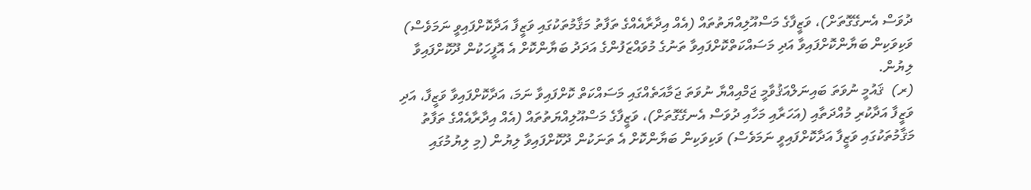ދުވަސް އެނގޭގޮތަށް)، ވަޒީފާގެ މަސްއޫލިއްޔަތުތައް (އެއް އިދާރާއެއްގެ ތަފާތު މަޤާމުތަކުގައި ވަޒީފާ އަދާކޮށްފައިވީ ނަމަވެސް) ވަކިވަކިން ބަޔާންކޮށްފައިވާ އަދި މަސައްކަތްކޮށްފައިވާ ތަނުގެ މުވައްޒަފުންގެ އަދަދު ބަޔާންކޮށް އެ އޮފީހަކުން ދޫކޮށްފައިވާ ލިޔުން.
(ރ)  ޤައުމީ ނުވަތަ ބައިނަލްއަޤުވާމީ ޖަމްއިއްޔާ ނުވަތަ ޖަމާއަތެއްގައި މަސައްކަތް ކޮށްފައިވާ ނަމަ، އަދާކޮށްފައިވާ ވަޒީފާ، އަދި ވަޒީފާ އަދާކުރި މުއްދަތާއި (އަހަރާއި މަހާއި ދުވަސް އެނގޭގޮތަށް)، ވަޒީފާގެ މަސްއޫލިއްޔަތުތައް (އެއް އިދާރާއެއްގެ ތަފާތު މަޤާމުތަކުގައި ވަޒީފާ އަދާކޮށްފައިވީ ނަމަވެސް) ވަކިވަކިން ބަޔާންކޮށް އެ ތަނަކުން ދޫކޮށްފައިވާ ލިޔުން (މި ލިޔުމުގައި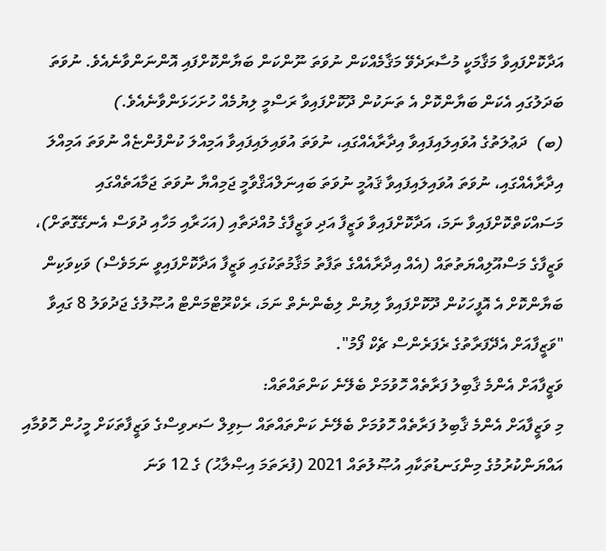އަދާކޮށްފައިވާ މަޤާމަކީ މުސާރަދެވޭ މަޤާމެއްކަން ނުވަތަ ނޫންކަން ބަޔާންކޮށްފައި އޮންނަންވާނެއެވެ. ނުވަތަ ބަދަލުގައި އެކަން ބަޔާންކޮށް އެ ތަނަކުން ދޫކޮށްފައިވާ ރަސްމީ ލިޔުމެއް ހުށަހަޅަންވާނެއެވެ.)
(ބ)  ދަޢުލަތުގެ އުވައިލައިފައިވާ އިދާރާއެއްގައި، ނުވަތަ އުވައިލައިފައިވާ އަމިއްލަ ކުންފުންޏެއް ނުވަތަ އަމިއްލަ އިދާރާއެއްގައި، ނުވަތަ އުވައިލައިފައިވާ ޤައުމީ ނުވަތަ ބައިނަލްއަޤްވާމީ ޖަމިއްޔާ ނުވަތަ ޖަމާއަތެއްގައި މަސައްކަތްކޮށްފައިވާ ނަމަ، އަދާކޮށްފައިވާ ވަޒީފާ އަދި ވަޒީފާގެ މުއްދަތާއި (އަހަރާއި މަހާއި ދުވަސް އެނގޭގޮތަށް)، ވަޒީފާގެ މަސްއޫލިއްޔަތުތައް (އެއް އިދާރާއެއްގެ ތަފާތު މަޤާމުތަކުގައި ވަޒީފާ އަދާކޮށްފައިވީ ނަމަވެސް) ވަކިވަކިން ބަޔާންކޮށް އެ އޮފީހަކުން ދޫކޮށްފައިވާ ލިޔުން ލިބެންނެތް ނަމަ، ރެކްރޫޓްމަންޓް އުޞޫލުގެ ޖަދުވަލު 8 ގައިވާ "ވަޒީފާއަށް އެދޭފަރާތުގެ ރެފަރެންސް ޗެކް ފޯމު".
ވަޒީފާއަށް އެންމެ ޤާބިލު ފަރާތެއް ހޮވުމަށް ބެލޭނެ ކަންތައްތައް:
މި ވަޒީފާއަށް އެންމެ ޤާބިލު ފަރާތެއް ހޮވުމަށް ބެލޭނެ ކަންތައްތައް ސިވިލް ސަރވިސްގެ ވަޒީފާތަކަށް މީހުން ހޮވުމާއި އައްޔަންކުރުމުގެ މިންގަނޑުތަކާއި އުޞޫލުތައް 2021 (ފުރަތަމަ އިޞްލާޙު) ގެ 12 ވަނަ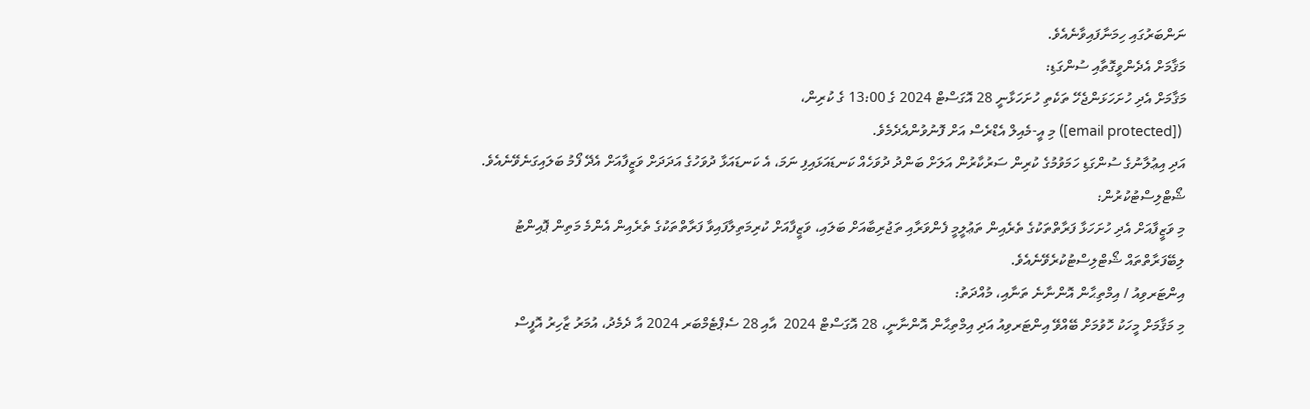ނަންބަރުގައި ހިމަނާފައިވާނެއެވެ.
މަޤާމަށް އެދެންވީގޮތާއި ސުންގަޑި:
މަޤާމަށް އެދި ހުށަހަޅަންޖެހޭ ތަކެތި ހުށަހަޅާނީ 28 އޮގަސްޓް 2024 ގެ 13:00 ގެ ކުރިން،
 ([email protected]) މި އީ-މެއިލް އެޑްރެސް އަށް ފޮނުވުންއެދެމެވެ.
އަދި އިޢުލާނުގެ ސުންގަޑި ހަމަވުމުގެ ކުރިން ސަރުކާރުން އަލަށް ބަންދު ދުވަހެއް ކަނޑައަޅައިފި ނަމަ، އެ ކަނޑައަޅާ ދުވަހުގެ އަދަދަށް ވަޒީފާއަށް އެދޭ ފޯމު ބަލައިގަނެވޭނެއެވެ.
ޝޯޓްލިސްޓުކުރުން:
މި ވަޒީފާއަށް އެދި ހުށަހަޅާ ފަރާތްތަކުގެ ތެރެއިން ތަޢުލީމީ ފެންވަރާއި ތަޖުރިބާއަށް ބަލައި، ވަޒީފާއަށް ކުރިމަތިލާފައިވާ ފަރާތްތަކުގެ ތެރެއިން އެންމެ މަތިން ޕޮއިންޓު ލިބޭފަރާތްތައް ޝޯޓްލިސްޓުކުރެވޭނެއެވެ.
އިންޓަރވިއު / އިމްތިޙާން އޮންނާނެ ތަނާއި، މުއްދަތު:
މި މަޤާމަށް މީހަކު ހޮވުމަށް ބޭއްވޭ އިންޓަރވިއު އަދި އިމްތިޙާން އޮންނާނީ، 28 އޮގަސްޓް 2024  އާއި 28 ސެޕްޓެމްބަރ 2024 އާ ދެމެދު، އުމަރު ޒާހިރު އޮފީސް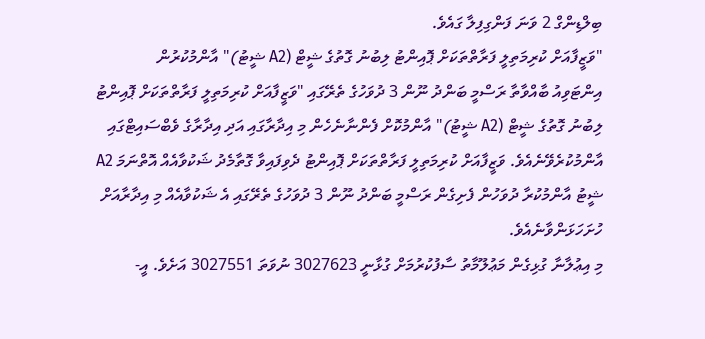ބިލްޑިންގް 2 ވަނަ ފަންގިފިލާ ގައެވެ.
"ވަޒީފާއަށް ކުރިމަތިލީ ފަރާތްތަކަށް ޕޮއިންޓު ލިބުނު ގޮތުގެ ޝީޓް (A2 ޝީޓު)" އާންމުކުރުން
އިންޓަވިއު ބާއްވާތާ ރަސްމީ ބަންދު ނޫން 3 ދުވަހުގެ ތެރޭގައި "ވަޒީފާއަށް ކުރިމަތިލީ ފަރާތްތަކަށް ޕޮއިންޓު ލިބުނު ގޮތުގެ ޝީޓް (A2 ޝީޓު)" އާންމުކޮށް ފެންނާނެހެން މި އިދާރާގައި އަދި އިދާރާގެ ވެބްސައިޓްގައި އާންމުކުރެވޭނެއެވެ. ވަޒީފާއަށް ކުރިމަތިލީ ފަރާތްތަކަށް ޕޮއިންޓު ދެވިފައިވާ ގޮތާމެދު ޝަކުވާއެއް އޮތްނަމަ A2 ޝީޓު އާންމުކުރާ ދުވަހުން ފެށިގެން ރަސްމީ ބަންދު ނޫން 3 ދުވަހުގެ ތެރޭގައި އެ ޝަކުވާއެއް މި އިދާރާއަށް ހުށަހަޅަންވާނެއެވެ.
މި އިޢުލާނާ ގުޅިގެން މަޢުލޫމާތު ސާފުކުރުމަށް ގުޅާނީ 3027623 ނުވަތަ 3027551 އަށެވެ. އީ-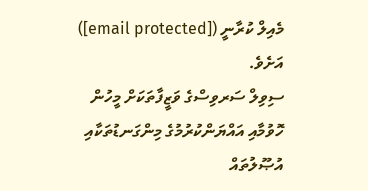މެއިލް ކުރާނީ ([email protected]) އަށެވެ.
ސިވިލް ސަރވިސްގެ ވަޒީފާތަކަށް މީހުން ހޮވުމާއި އައްޔަންކުރުމުގެ މިންގަނޑުތަކާއި އުޞޫލުތައް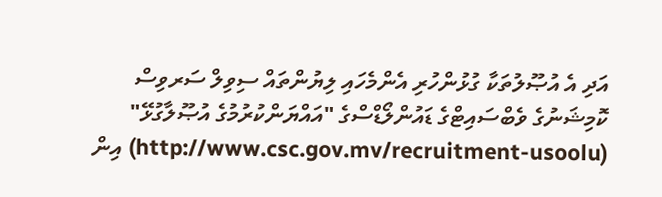އަދި އެ އުޞޫލުތަކާ ގުޅުންހުރި އެންމެހައި ލިޔުންތައް ސިވިލް ސަރވިސް ކޮމިޝަނުގެ ވެބްސައިޓްގެ ޑައުންލޯޑްސްގެ "އައްޔަންކުރުމުގެ އުޞޫލާގުޅޭ" (http://www.csc.gov.mv/recruitment-usoolu) އިން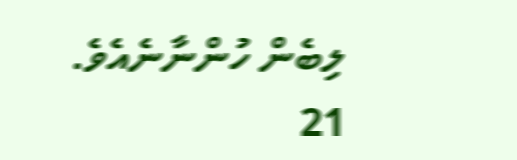ލިބެން ހުންނާނެއެވެ.
21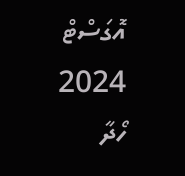އޮގަސްޓް 2024
ހޯދާ